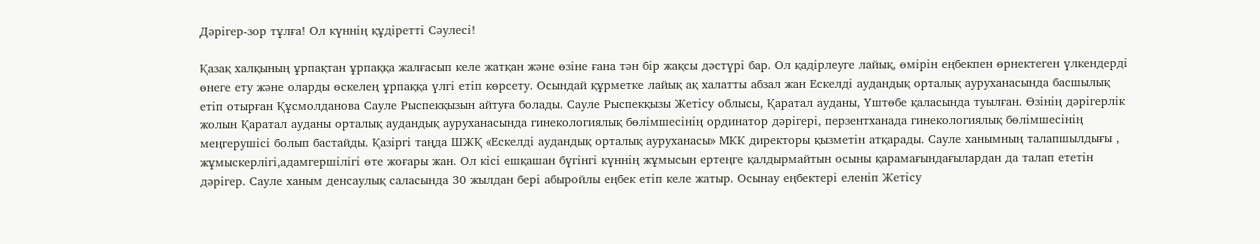Дәрігер-зор тұлға! Ол күннің құдіретті Сәулесі!

Қазақ халқының ұрпақтан ұрпаққа жалғасып келе жатқан және өзіне ғана тән бір жақсы дәстүрі бар. Ол қадірлеуге лайық, өмірін еңбекпен өрнектеген үлкендерді өнеге ету және оларды өскелең ұрпаққа үлгі етіп көрсету. Осындай құрметке лайық ақ халатты абзал жан Ескелді аудандық орталық ауруханасында басшылық етіп отырған Құсмолданова Сауле Рыспекқызын айтуға болады. Сауле Рыспекқызы Жетісу облысы, Қаратал ауданы, Үштөбе қаласында туылған. Өзінің дәрігерлік жолын Қаратал ауданы орталық аудандық ауруханасында гинекологиялық бөлімшесінің ординатор дәрігері, перзентханада гинекологиялық бөлімшесінің меңгерушісі болып бастайды. Қазіргі таңда ШЖҚ «Ескелді аудандық орталық ауруханасы» МКК директоры қызметін атқарады. Сауле ханымның талапшылдығы , жұмыскерлігі,адамгершілігі өте жоғары жан. Ол кісі ешқашан бүгінгі күннің жұмысын ертеңге қалдырмайтын осыны қарамағындағылардан да талап ететін дәрігер. Сауле ханым денсаулық саласында 30 жылдан бері абыройлы еңбек етіп келе жатыр. Осынау еңбектері еленіп Жетісу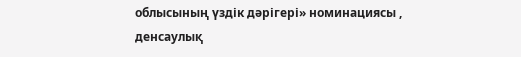облысының үздік дәрігері» номинациясы , денсаулық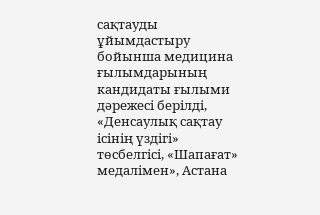сақтауды ұйымдастыру бойынша медицина ғылымдарының кандидаты ғылыми дәрежесі берілді, «Денсаулық сақтау ісінің үздігі» төсбелгісі, «Шапағат» медалімен», Астана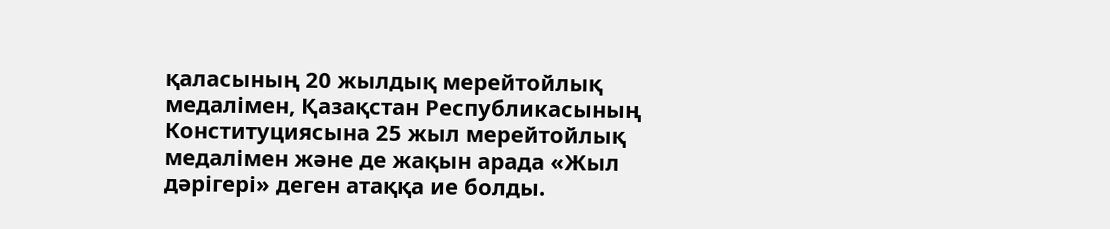қаласының 20 жылдық мерейтойлық медалімен, Қазақстан Республикасының Конституциясына 25 жыл мерейтойлық медалімен және де жақын арада «Жыл дәрігері» деген атаққа ие болды.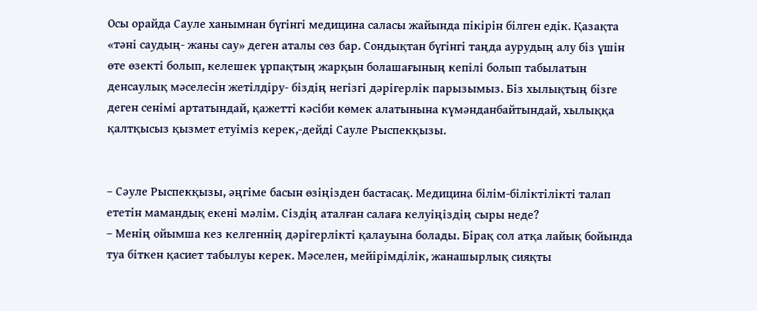Осы орайда Сауле ханымнан бүгінгі медицина саласы жайында пікірін білген едік. Қазақта «тәні саудың- жаны сау» деген аталы сөз бар. Сондықтан бүгінгі таңда аурудың алу біз үшін өте өзекті болып, келешек ұрпақтың жарқын болашағының кепілі болып табылатын денсаулық мәселесін жетілдіру- біздің негізгі дәрігерлік парызымыз. Біз хылықтың бізге деген сенімі артатындай, қажетті кәсіби көмек алатынына күмәнданбайтындай, хылыққа қалтқысыз қызмет етуіміз керек,-дейді Сауле Рыспекқызы.


– Сәуле Рыспекқызы, әңгіме басын өзіңізден бастасақ. Медицина білім-біліктілікті талап ететін мамандық екені мәлім. Сіздің аталған салаға келуіңіздің сыры неде?
– Менің ойымша кез келгеннің дәрігерлікті қалауына болады. Бірақ сол атқа лайық бойында туа біткен қасиет табылуы керек. Мәселен, мейірімділік, жанашырлық сияқты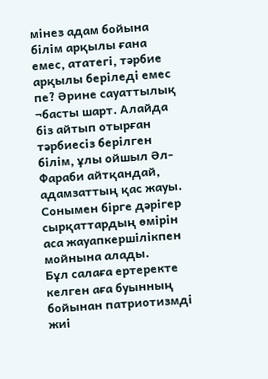мінез адам бойына білім арқылы ғана емес, ататегі, тәрбие арқылы беріледі емес пе? Әрине сауаттылық ¬басты шарт. Алайда біз айтып отырған тәрбиесіз берілген білім, ұлы ойшыл Әл-Фараби айтқандай, адамзаттың қас жауы. Сонымен бірге дәрігер сырқаттардың өмірін аса жауапкершілікпен мойнына алады.
Бұл салаға ертеректе келген аға буынның бойынан патриотизмді жиі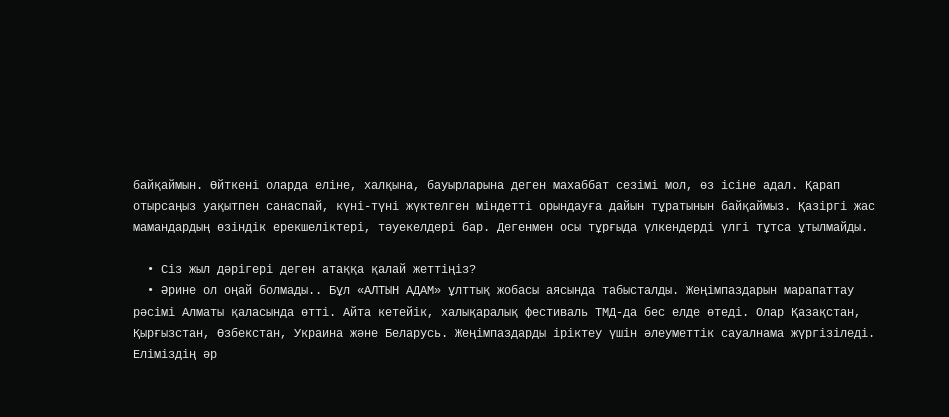байқаймын. Өйткені оларда еліне, халқына, бауырларына деген махаббат сезімі мол, өз ісіне адал. Қарап отырсаңыз уақытпен санаспай, күні-түні жүктелген міндетті орындауға дайын тұратынын байқаймыз. Қазіргі жас мамандардың өзіндік ерекшеліктері, тәуекелдері бар. Дегенмен осы тұрғыда үлкендерді үлгі тұтса ұтылмайды.

  • Сіз жыл дәрігері деген атаққа қалай жеттіңіз?
  • Әрине ол оңай болмады.. Бұл «АЛТЫН АДАМ» ұлттық жобасы аясында табысталды. Жеңімпаздарын марапаттау рәсімі Алматы қаласында өтті. Айта кетейік, халықаралық фестиваль ТМД-да бес елде өтеді. Олар Қазақстан, Қырғызстан, Өзбекстан, Украина және Беларусь. Жеңімпаздарды іріктеу үшін әлеуметтік сауалнама жүргізіледі. Еліміздің әр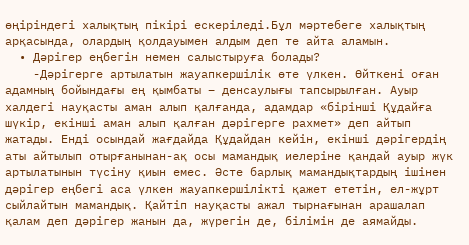өңіріндегі халықтың пікірі ескеріледі.Бұл мәртебеге халықтың арқасында, олардың қолдауымен алдым деп те айта аламын.
  • Дәрігер еңбегін немен салыстыруға болады?
    -Дәрігерге артылатын жауапкершілік өте үлкен. Өйткені оған адамның бойындағы ең қымбаты – денсаулығы тапсырылған. Ауыр халдегі науқасты аман алып қалғанда, адамдар «бірінші Құдайға шүкір, екінші аман алып қалған дәрігерге рахмет» деп айтып жатады. Енді осындай жағдайда Құдайдан кейін, екінші дәрігердің аты айтылып отырғанынан-ақ осы мамандық иелеріне қандай ауыр жүк артылатынын түсіну қиын емес. Әсте барлық мамандықтардың ішінен дәрігер еңбегі аса үлкен жауапкершілікті қажет ететін, ел-жұрт сыйлайтын мамандық. Қайтіп науқасты ажал тырнағынан арашалап қалам деп дәрігер жанын да, жүрегін де, білімін де аямайды.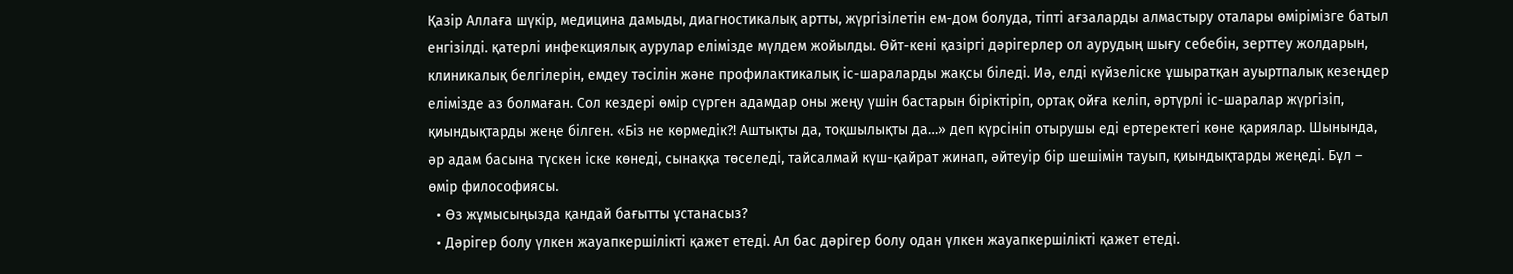Қазір Аллаға шүкір, медицина дамыды, диагностикалық артты, жүргізілетін ем-дом болуда, тіпті ағзаларды алмастыру оталары өмірімізге батыл енгізілді. қатерлі инфекциялық аурулар елімізде мүлдем жойылды. Өйт-кені қазіргі дәрігерлер ол аурудың шығу себебін, зерттеу жолдарын, клиникалық белгілерін, емдеу тәсілін және профилактикалық іс-шараларды жақсы біледі. Иә, елді күйзеліске ұшыратқан ауыртпалық кезеңдер елімізде аз болмаған. Сол кездері өмір сүрген адамдар оны жеңу үшін бастарын біріктіріп, ортақ ойға келіп, әртүрлі іс-шаралар жүргізіп, қиындықтарды жеңе білген. «Біз не көрмедік?! Аштықты да, тоқшылықты да…» деп күрсініп отырушы еді ертеректегі көне қариялар. Шынында, әр адам басына түскен іске көнеді, сынаққа төселеді, тайсалмай күш-қайрат жинап, әйтеуір бір шешімін тауып, қиындықтарды жеңеді. Бұл – өмір философиясы.
  • Өз жұмысыңызда қандай бағытты ұстанасыз?
  • Дәрігер болу үлкен жауапкершілікті қажет етеді. Ал бас дәрігер болу одан үлкен жауапкершілікті қажет етеді.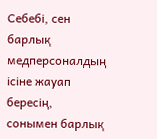Себебі, сен барлық медперсоналдың ісіне жауап бересің, сонымен барлық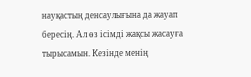науқастың денсаулығына да жауап бересің. Ал өз ісімді жақсы жасауға тырысамын. Кезінде менің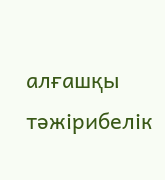алғашқы тәжірибелік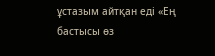ұстазым айтқан еді «Ең бастысы өз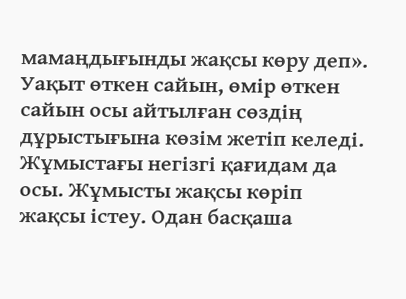мамаңдығынды жақсы көру деп». Уақыт өткен сайын, өмір өткен сайын осы айтылған сөздің дұрыстығына көзім жетіп келеді. Жұмыстағы негізгі қағидам да осы. Жұмысты жақсы көріп жақсы істеу. Одан басқаша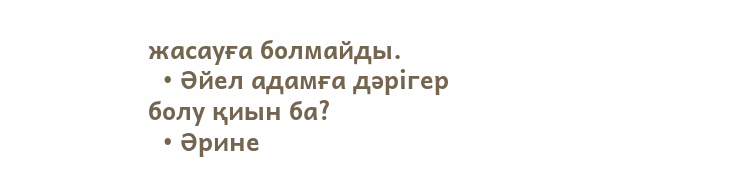жасауға болмайды.
  • Әйел адамға дәрігер болу қиын ба?
  • Әрине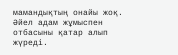мамандықтың онайы жоқ. Әйел адам жұмыспен отбасыны қатар алып жүреді.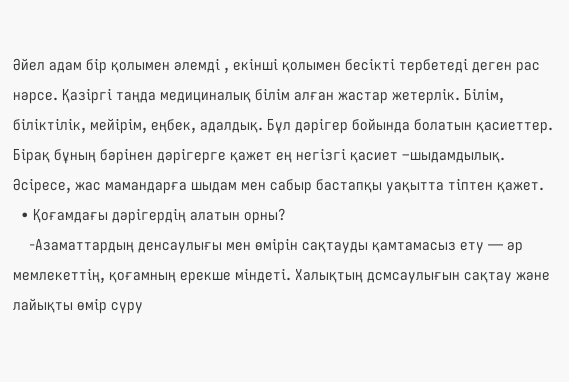Әйел адам бір қолымен әлемді , екінші қолымен бесікті тербетеді деген рас нәрсе. Қазіргі таңда медициналық білім алған жастар жетерлік. Білім, біліктілік, мейірім, еңбек, адалдық. Бұл дәрігер бойында болатын қасиеттер. Бірақ бұның бәрінен дәрігерге қажет ең негізгі қасиет –шыдамдылық. Әсіресе, жас мамандарға шыдам мен сабыр бастапқы уақытта тіптен қажет.
  • Қоғамдағы дәрігердің алатын орны?
    -Азаматтардың денсаулығы мен өмірін сақтауды қамтамасыз ету — әр мемлекеттің, қоғамның ерекше міндеті. Халықтың дсмсаулығын сақтау және лайықты өмір сүру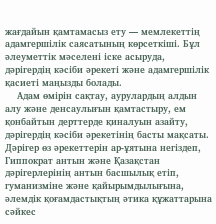жағдайын қамтамасыз ету — мемлекеттің адамгершілік саясатының көрсеткіші. Бұл әлеуметтік мәселені іске асыруда, дәрігердің кәсіби әрекеті және адамгершілік қасиеті маңызды болады.
    Адам өмірін сақтау, аурулардың алдын алу және денсаулығын қамтастыру, ем қонбайтын дерттерде қиналуын азайту, дәрігердің кәсіби әрекетінің басты мақсаты. Дәрігер өз әрекеттерін ар-ұятына негіздеп, Гиппократ антын және Қазақстан дәрігерлерінің антын басшылық етіп, гуманизміне және қайырымдылығына, әлемдік қоғамдастықтың әтика құжаттарына сәйкес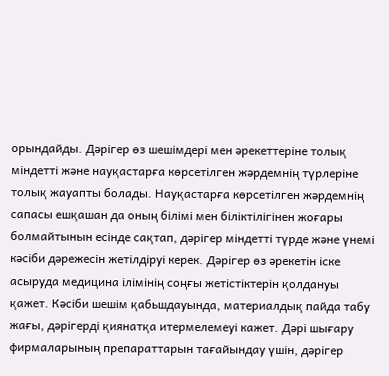орындайды. Дәрігер өз шешімдері мен әрекеттеріне толық міндетті және науқастарға көрсетілген жәрдемнің түрлеріне толық жауапты болады. Науқастарға көрсетілген жәрдемнің сапасы ешқашан да оның білімі мен біліктілігінен жоғары болмайтынын есінде сақтап, дәрігер міндетті түрде және үнемі кәсіби дәрежесін жетілдіруі керек. Дәрігер өз әрекетін іске асыруда медицина ілімінің соңғы жетістіктерін қолдануы қажет. Кәсіби шешім қабьшдауында, материалдық пайда табу жағы, дәрігерді қиянатқа итермелемеуі кажет. Дәрі шығару фирмаларының препараттарын тағайындау үшін, дәрігер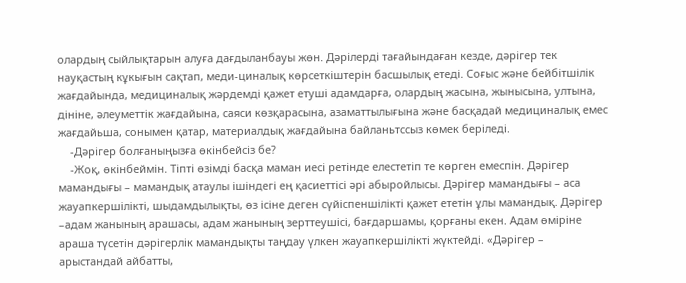олардың сыйлықтарын алуға дағдыланбауы жөн. Дәрілерді тағайындаған кезде, дәрігер тек науқастың кұкығын сақтап, меди-циналық көрсеткіштерін басшылық етеді. Соғыс және бейбітшілік жағдайында, медициналық жәрдемді қажет етуші адамдарға, олардың жасына, жынысына, ултына, дініне, әлеуметтік жағдайына, саяси көзқарасына, азаматтылығына және басқадай медициналық емес жағдайьша, сонымен қатар, материалдық жағдайына байланьтссыз көмек беріледі.
    -Дәрігер болғаныңызға өкінбейсіз бе?
    -Жоқ, өкінбеймін. Тіпті өзімді басқа маман иесі ретінде елестетіп те көрген емеспін. Дәрігер мамандығы – мамандық атаулы ішіндегі ең қасиеттісі әрі абыройлысы. Дәрігер мамандығы – аса жауапкершілікті, шыдамдылықты, өз ісіне деген сүйіспеншілікті қажет ететін ұлы мамандық. Дәрігер –адам жанының арашасы, адам жанының зерттеушісі, бағдаршамы, қорғаны екен. Адам өміріне араша түсетін дәрігерлік мамандықты таңдау үлкен жауапкершілікті жүктейді. «Дәрігер – арыстандай айбатты,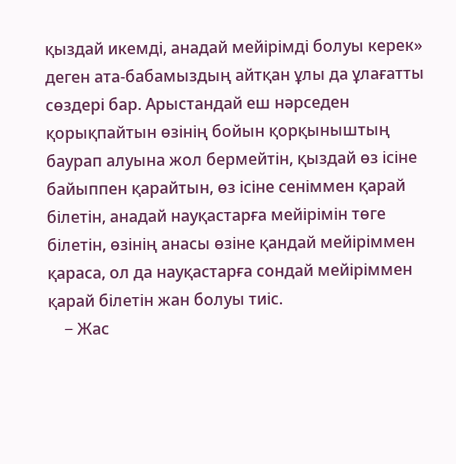қыздай икемді, анадай мейірімді болуы керек» деген ата-бабамыздың айтқан ұлы да ұлағатты сөздері бар. Арыстандай еш нәрседен қорықпайтын өзінің бойын қорқыныштың баурап алуына жол бермейтін, қыздай өз ісіне байыппен қарайтын, өз ісіне сеніммен қарай білетін, анадай науқастарға мейірімін төге білетін, өзінің анасы өзіне қандай мейіріммен қараса, ол да науқастарға сондай мейіріммен қарай білетін жан болуы тиіс.
    − Жас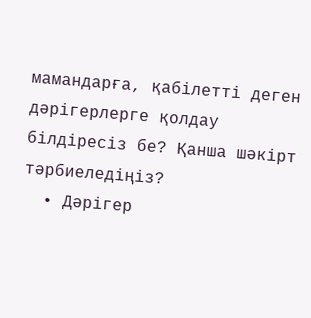мамандарға, қабілетті деген дәрігерлерге қолдау білдіресіз бе? Қанша шәкірт тәрбиеледіңіз?
  • Дәрігер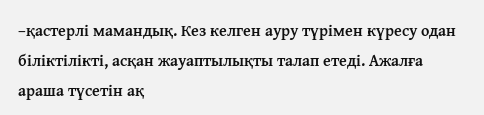–қастерлі мамандық. Кез келген ауру түрімен күресу одан біліктілікті, асқан жауаптылықты талап етеді. Ажалға араша түсетін ақ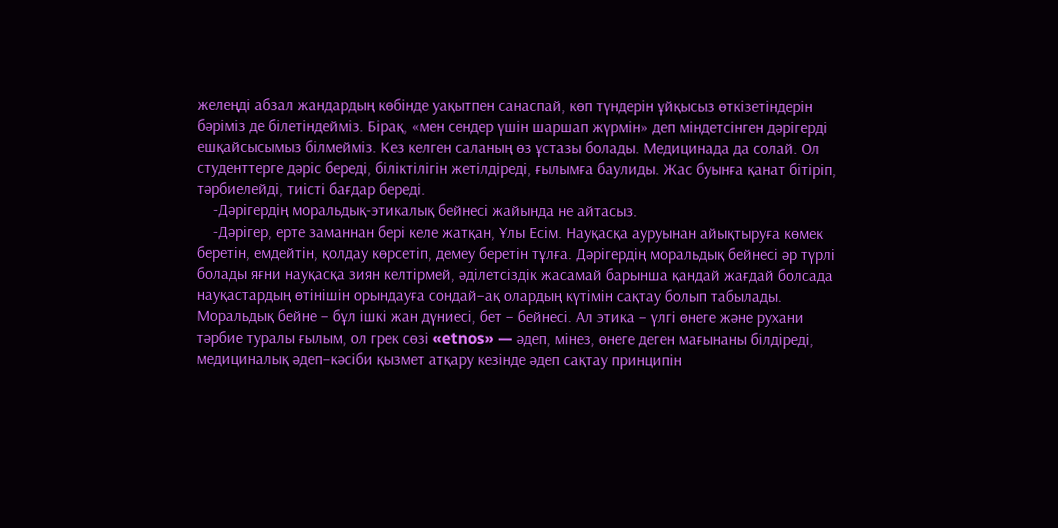желеңді абзал жандардың көбінде уақытпен санаспай, көп түндерін ұйқысыз өткізетіндерін бәріміз де білетіндейміз. Бірақ, «мен сендер үшін шаршап жүрмін» деп міндетсінген дәрігерді ешқайсысымыз білмейміз. Кез келген саланың өз ұстазы болады. Медицинада да солай. Ол студенттерге дәріс береді, біліктілігін жетілдіреді, ғылымға баулиды. Жас буынға қанат бітіріп, тәрбиелейді, тиісті бағдар береді.
    -Дәрігердің моральдық-этикалық бейнесі жайында не айтасыз.
    -Дәрігер, ерте заманнан бері келе жатқан, Ұлы Есім. Науқасқа ауруынан айықтыруға көмек беретін, емдейтін, қолдау көрсетіп, демеу беретін тұлға. Дәрігердің моральдық бейнесі әр түрлі болады яғни науқасқа зиян келтірмей, әділетсіздік жасамай барынша қандай жағдай болсада науқастардың өтінішін орындауға сондай–ақ олардың күтімін сақтау болып табылады. Моральдық бейне – бұл ішкі жан дүниесі, бет – бейнесі. Ал этика – үлгі өнеге және рухани тәрбие туралы ғылым, ол грек сөзі «etnos» — әдеп, мінез, өнеге деген мағынаны білдіреді, медициналық әдеп–кәсіби қызмет атқару кезінде әдеп сақтау принципін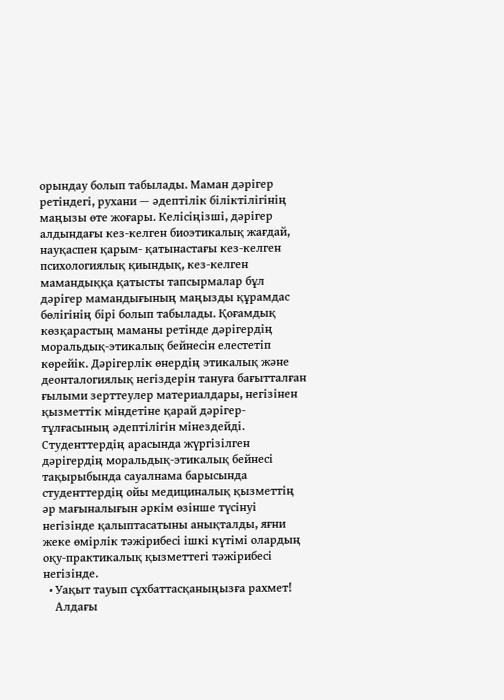орындау болып табылады. Маман дәрігер ретіндегі, рухани — әдептілік біліктілігінің маңызы өте жоғары. Келісіңізші, дәрігер алдындағы кез-келген биоэтикалық жағдай, науқаспен қарым- қатынастағы кез-келген психологиялық қиындық, кез-келген мамандыққа қатысты тапсырмалар бұл дәрігер мамандығының маңызды құрамдас бөлігінің бірі болып табылады. Қоғамдық көзқарастың маманы ретінде дәрігердің моральдық-этикалық бейнесін елестетіп көрейік. Дәрігерлік өнердің этикалық және деонталогиялық негіздерін тануға бағытталған ғылыми зерттеулер материалдары, негізінен қызметтік міндетіне қарай дәрігер-тұлғасының әдептілігін мінездейді. Студенттердің арасында жүргізілген дәрігердің моральдық-этикалық бейнесі тақырыбында сауалнама барысында студенттердің ойы медициналық қызметтің әр мағыналығын әркім өзінше түсінуі негізінде қалыптасатыны анықталды, яғни жеке өмірлік тәжірибесі ішкі күтімі олардың оқу-практикалық қызметтегі тәжірибесі негізінде.
  • Уақыт тауып сұхбаттасқаныңызға рахмет!
    Алдағы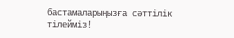бастамаларыңызға сəттілік тілейміз!